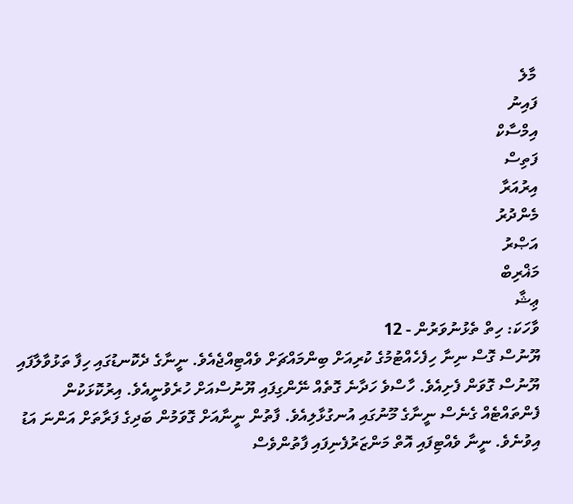މާލެ
ފައިނު
އިމްސާކް
ފަތިސް
އިރުއަރާ
މެންދުރު
އަޞްރު
މަޣްރިބް
ޢިޝާ
ވާހަކަ: ހިތް ތެޅުނުވަރުން - 12
ޔޫނުސް ގޮސް ނިނާ ހިފެހެއްޓުމުގެ ކުރިއަށް ބިންމައްޗަށް ވެއްޓިއްޖެއެވެ. ނީނާގެ ދެކޮނޑުގައި ހިފާ ތަޅުވާލާފައި ޔޫނުސް ގޮވަން ފެށިއެވެ. ހާސްވެ ހަދާނެ ގޮތެއް ނޭންގިފައި ޔޫނުސްއަށް ހުރެވުނީއެވެ. އިރުކޮޅަކުން ފެންތައްޓެއް ގެނެސް ނީނާގެ މޫނުގައި އުނގުޅާލިއެވެ. ފާތުން ނީނާއަށް ގޮވަމުން ބަދިގެ ފަރާތަށް އަންނަ އަޑު އިވުނެވެ. ނީނާ ވެއްޓިފައި އޮތް މަންޒަރުފެނިފައި ފާތުންވެސް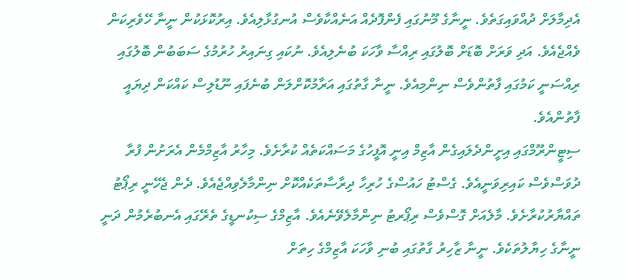އެދިމާލަށް ދުއްވައިގަތެވެ. ނީނާގެ މޫނުގައި ފެންފޮދެއް އަނެއްކާވެސް އުނގުޅާލިއެވެ. އިރުކޮޅަކުން ނީނާ ހޭވެރިކަން ވެއްޖެއެވެ. އަދި ވަރަށް ބޮޑަށް ބޮލުގައި ރިއްސާ ވާހަކަ ބުނެލިއެވެ. ނުކައި ގިނައިރު ހުރުމުގެ ސަބަބުން ބޮލުގައި ރިއްސަނީ ކަމުގައި ފާތުންވެސް ނިންމިއެވެ. ނީނާ ގާތުގައި އަރާމުކޮށްލަން ބުނެފައި ނޫޑުލިސް ކައްކަން ދިޔައީ ފާތުންއެވެ.
ސިޓީންރޫމްގައި އިށީންދެލައިގެން އާޒިމް އިނީ އޮފީހުގެ މަސައްކަތެއް ކުރާށެވެ. މިހާރު އާޒިމްމެން އެރަށުން ފުރާ ދުވަސްވެސް ކައިރިވަނީއެވެ. ގެސްޓު ހައުސްގެ ހުރިހާ ދިރާސާތަކެއްކޮށް ނިންމާލެވިއްޖެއެވެ. ދެން ޖެހޭނީ ރިޕޯޓު ތައްޔާރުކުރާށެވެ. މާލެއަށް ގޮސްވެސް ރިޕޯރޓު ނިންމާލެވޭނެއެވެ. އާޒިމްގެ ސިކުނޑީގެ ތެރޭގައި އެނބުރެމުން ދަނީ ނީނާގެ ހިޔާލުތަކެވެ. ނީނާ ޒާހިރު ގާތުގައި ބުނި ވާހަކަ އާޒިމްގެ ހިތަށް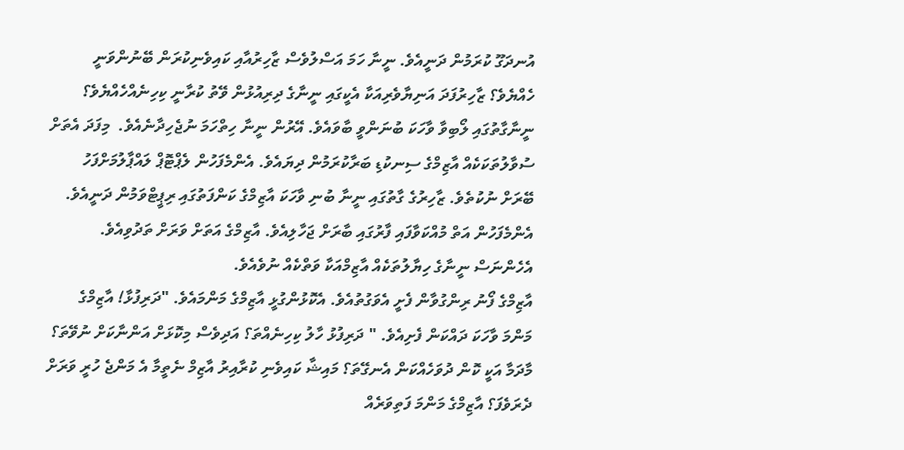އުނދަގޫ ކުރަމުން ދަނީއެވެ. ނީނާ ހަމަ އަސްލުވެސް ޒާހިރުއާއި ކައިވެނިކުރަން ބޭނުންވަނީ ހެއްޔެވެ؟ ޒާހިރުފަދަ އަނިޔާވެރިއަކާ އެކީގައި ނީނާގެ ދިރިއުޅުން ވޭތު ކުރާނީ ކިހިނެއްހެއްޔެވެ؟ ނީނާގާތުގައި ލޯބިވާ ވާހަކަ ބުނަންވީ ބާވައެވެ. އޭރުން ނީނާ ހިތްހަމަ ނުޖެހިދާނެއެވެ.  މިފަދަ އެތަށް ސުވާލުތަކަކެއް އާޒިމްގެ ސިނކުޑި ބަރާކުރަމުން ދިޔައެވެ. އެންމެފަހުން ލެޕްޓޮޕް ލައްޕާލުމަށްފަހު ބޭރަށް ނުކުތެވެ. ޒާހިރުގެ ގާތުގައި ނީނާ ބުނި ވާހަކަ އާޒިމްގެ ކަންފަތުގައި ރިޕީޓްވަމުން ދަނީއެވެ. އެންމެފަހުން އަތް މުއްކަވާފައި ފާރުގައި ބާރަށް ޖަހާލިއެވެ. އާޒިމްގެ އަތަށް ވަރަށް ތަދުވިއެވެ. އެހެންނަސް ނީނާގެ ހިޔާލުތަކެއް އާޒިމްއަކާ ވަތްކެއް ނުވެއެވެ.
އާޒިމްގެ ފޯނު ރިންގުވާން ފެށީ އެވަގުތުއެވެ. އެކޮޅުންގުޅީ އާޒިމްގެ މަންމައެވެ. "ދަރިފުޅާ! އާޒިމްގެ މަންމަ ވާހަކަ ދައްކަން ފެށިއެވެ. " ދަރިފުޅު ހާލު ކިހިނެއްތަ؟ އަދިވެސް މިކޮޅަށް އަންނާކަށް ނުވޭތަ؟ މާދަމާ އަކީ ކޮން ދުވަހެއްކަން އެނގޭތަ؟ މައިޝާ ކައިވެނި ކުރާއިރު އާޒިމް ނެތީމާ އެ މަންޖެ ހުރީ ވަރަށް ދެރަވެފަ؟ އާޒިމްގެ މަންމަ ފަތިވަރެއް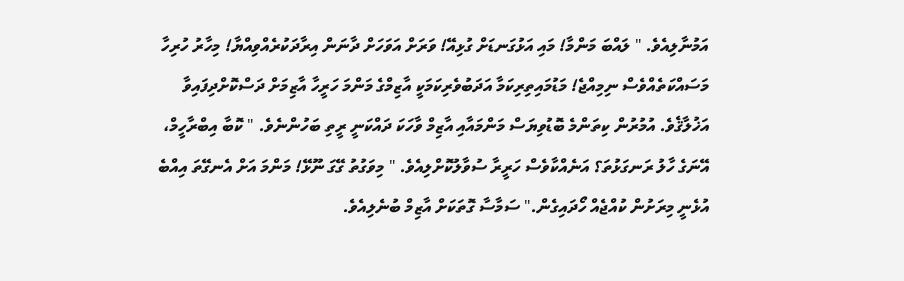އަމުނާލިއެވެ. " ލައްބަ މަންމާ! މައި އަޅުގަނޑަށް ގުޅިއޭ! ވަރަށް އަވަހަށް ދާނަން އިރާދަކުރެއްވިއްޔާ! މިހާރު ހުރިހާ މަސައްކަތެއްވެސް ނިމިއްޖެ! މަޑުމައިތިރިކަމާ އަދަބުވެރިކަމަކީ އާޒިމްގެ މަންމަ ހަރީހާ އާޒިމަށް ދަސްކޮށްދިފައިވާ އަޚުލާޤެވެ. އުމުރުން ކިތަންމެ ބޮޑުވިޔަސް މަންމައާއި އާޒިމް ވާހަކަ ދައްކަނީ ރީތި ބަހުންނެވެ. " ކޮބާ އިބްރާހީމް، އޭނަގެ ހާލު ރަނގަޅުތަ؟ އަނެއްކާވެސް ހަރީރާ ސުވާލުކޮށްލިއެވެ. " މިވަގުތު ގޭގަ ނޫޅޭ! މަންމަ އަށް އެނގޭތަ އިއްބެ އުޅެނީ މިރަށުން ކުއްޖެއް ހޯދައިގެން." ސަމާސާ ގޮތަކަށް އާޒިމް ބުނެލިއެވެ.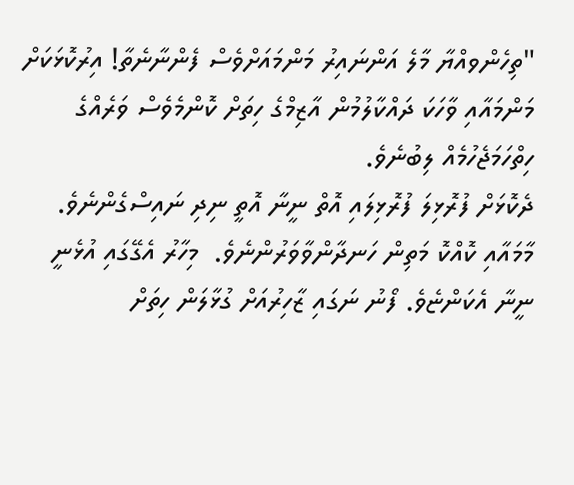"ތިހެންވއްޔާ މާލެ އަންނައިރު މަންމައަށްވެސް ފެންނާނެތާ! އިރުކޮޅަކަށް މަންމައާއި ވާހަކަ ދައްކާލުމުން އާޒިމްގެ ހިތަށް ކޮންމެވެސް ވަރެއްގެ ހިތްހަމަޖެހުމެއް ލިބުނެވެ.
ދެކޮޅަށް ފުރޮޅިލަ ފުރޮޅިލައި އޮތް ނީނާ އޮތީ ނިދި ނައިސްގެންނެވެ. މާމައާއި ކޮއްކޮ މަތިން ހަނދާންވާވަރުންނެވެ.  މިހާރު އެގޭގައި އުޅެނީ ނީނާ އެކަންޏެވެ. ފޯނު ނަގައި ޒާހިރުއަށް ގުޅާލަން ހިތަށް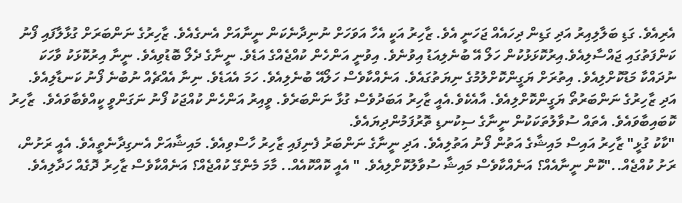އެރިއެވެ. ގަޑި ބަލާލިއިރު އަދި ގަޑިން ދިހައެއް ޖަހަނީ އެވެ. ޒާހިރު އަކީ އެހާ އަވަހަށް ނުނިދާނެކަން ނީނާއަށް އެނގެއެވެ. ޒާހިރުގެ ނަންބަރަށް ގުޅާލާފައި ފޯނު ކަންފަތުގައި ޖައްސާލިއެވެ.އިރުކޮޅަޅުކުން ހަލޯ އޭ ބުނެލިއަޑު އިވުނެވެ. އިވުނީ އަންހެން ކުއްޖެއްގެ އަޑެވެ. ނީނާގެ ދެލޯ ބޮޑުވިއެވެ. ނީނާ އިރުކޮޅަކު ވާހަކަ ނުދައްކާ މަޑުކޮށްލިއެވެ. އިތުރަށް ޔަގީންކޮށްލުމުގެ ނިޔަތުގައެވެ. އަނެއްކާވެސް ހަލޯއޭ ބުނެލިއެވެ. ހަމަ އެއަޑެވެ. ނިނާ އެއްޗެއް ނުބުނެ ފޯނު ކަނޑާލިއެވެ. އަދި ޒާހިރުގެ ނަންބަރުތޯ ޔަގީންކޮށްލިއެވެ. އާއެކެވެ.އެއީ ޒާހިރު އަބަދުވެސް ގުޅާ ނަންބަރެވެ. ވީއިރު އަންހެން ކުއްޖަކު ފޯނު ނަގަންވީ ކީއްވެބާވައެވެ.  ޒާހިރު ކޮބައިބާވައެވެ. އެތައް ސުވާލުތަކަކުން ނީނާގެ ސިކުނޑި ތޮރުފަމުންދިޔައެވެ.
"ކާކު ގުޅީ" ޒާހިރު އައިސް މައިޝާގެ އަތުން ފޯނު އަތުލިއެވެ. އަދި ނީނާގެ ނަންބަރު ފެނިފައި ޒާހިރު ހާސްވިއެވެ. މައިޝާއަށް އެނގިދާނެތީއެވެ. އެއީ ރަށުން، ރަށު ކުއްޖެއް.."ކޮން ނީނާއެއް؟ އަނެއްކާވެސް މައިޝާ ސުވާލުކޮށްލިއެވެ. " އެއީ ކޮއްކޮއެއް.. މާމަ މެންގޭ ކުއްޖެއް؟ އަނެއްކާވެސް ޒާހިރު ދޮގެއް ހަދާލިއެވެ.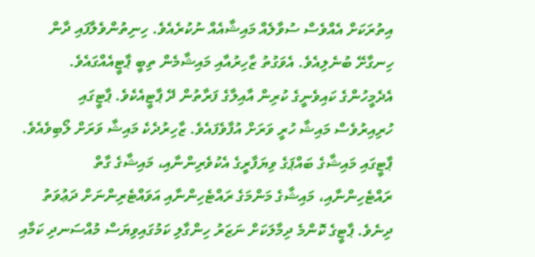އިތުރަކަށް އެއްވެސް ސުވާލެއް މައިޝާއެއް ނުކުރެއެވެ. ހިނިތުންވެލާފައި ދާން ހިނގާށޭ ބުނެލިއެވެ. އެވަގުތު ޒާހިރުއާއި މައިޝާމެން ތިބީ ޕާޓީއެއްގައެވެ. އެދެމީހުންގެ ކައިވެނީގެ ކުރިން އާއިލާގެ ފަރާތުން ދޭ ޕާޓީއެކެވެ. ޕާޓީގައި ހުރިއިރުވެސް މައިޝާ ހުރީ ވަރަށް އުފާވެފައެވެ. ޒާހިރުދެކެ މައިޝާ ވަރަށް ލޯބިވެއެވެ. ޕާޓީގައި މައިޝާގެ ބައްޕަގެ ވިޔަފާރީގެ އެކުވެރިންނާއި، މައިޝާގެ ގާތް ރައްޓެހިންނާއި، މައިޝާގެ މަންމަގެ ރައްޓެހިންނާއި އަވައްޓެރިންނަށް ދަޢުވަތު ދިނެވެ. ޕާޓީގެ ކޮންމެ ދިމާލަކަށް ނަޒަރު ހިންގާލި ކަމުގައިވިޔަސް މުއްސަނދި ކަމާއި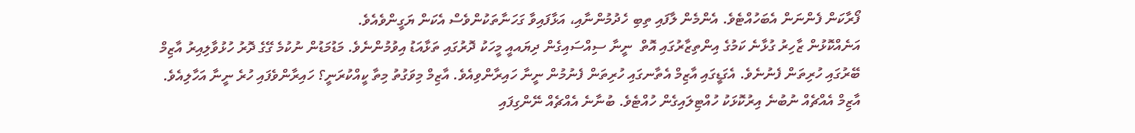ފޯރާކަން ފެންނަން އެބަހުއްޓެވެ. އެންމެން ލާފައި ތިބި ހެދުމުންނާއި، އަޅާފައިވާ ގަހަނާތަކުންވެސް އެކަން ޔަގީންވެއެވެ.
އަނެއްކޮޅުން ޒާހިރު ގުޅާނެ ކަމުގެ އިންތިޒާރުގައި އޮތް  ނީނާ ސިއްސައިގެން ދިޔައއީ މީހަކު ދޮރުގައި ތަޅާއަޑު އިވުމުންނެވެ. މަޑުމަޑުން ނުކުމެ ގޭގެ ދޮރު ހުޅުވާލިއިރު އާޒިމް ބޭރުގައި ހުރިތަން ފެނުނެވެ. އެގަޑީގައި އާޒިމް އެތާނގައި ހުރިތަން ފެނުމުން ނީނާ ހައިރާންވިއެވެ. އާޒިމް މިވަގުތު މިތާ ކީއްކުރަނީ؟ ހައިރާންވެފައި ހުރެ ނީނާ އަހާލިއެވެ. އާޒިމް އެއްޗެއް ނުބުނެ އިރުކޮޅަކު ހުއްޓިލައިގެން ހުއްޓެވެ. ބުނާނެ އެއްޗެއް ނޭންގިފައި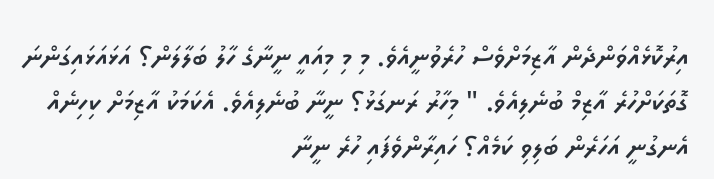އިރުކޮޅެއްވަންދެން އާޒިމަށްވެސް ހުރެވުނީއެވެ. މި މި މިއައީ ނީނާގެ ހާލު ބަލާލަން؟ އަޅައަޅައިގަންނަ ގޮތަކަށްހުރެ އާޒިމް ބުނެލިއެވެ. " މިހާރު ރަނގަޅު؟ ނީނާ ބުނެލިއެވެ. އެކަމަކު އާޒިމަށް ކިހިނެއް އެނގުނީ އަހަރެން ބަލިވި ކަމެއް؟ ހައިރާންވެފައި ހުރެ ނީނާ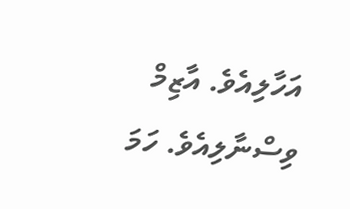އަހާލިއެވެ. އާޒިމް ވިސްނާލިއެވެ. ހަމަ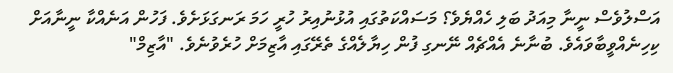އަސްލުވެސް ނީނާ މިއަދު ބަލި ހެއްޔެވެ؟ މަސައްކަތުގައި އުޅުނުއިރު ހުރީ ހަމަ ރަނގަޅަށެވެ. ފަހުން އަނެއްކާ ނީނާއަށް ކިހިނެއްވީބާވައެވެ. ބުނާނެ އެއްޗެއް ނޭނގި ފުން ހިޔާލެއްގެ ތެރޭގައި އާޒިމަށް ހުރެވުނެވެ. "އާޒިމް"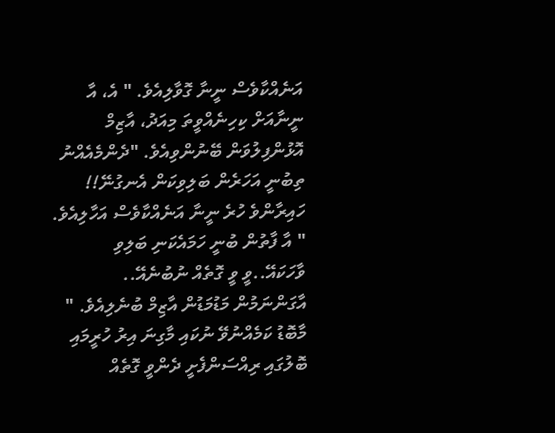އަނެއްކާވެސް ނީނާ ގޮވާލިއެވެ. " އެ، އާ ނީނާއަށް ކިހިނެއްވީތަ މިއަދު، އާޒިމް އޮޅުންފިލުވަން ބޭނުންވިއެވެ. "ދެންމެއެއްނު ތިބުނީ އަހަރެން ބަލިވިކަން އެނގުނޭ!! ހައިރާންވެ ހުރެ ނީނާ އަނެއްކާވެސް އަހާލިއެވެ. " އާ ފާތުން ބުނީ ހަމައެކަނި ބަލިވި ވާހަކައޭ..ވީ ވީ ގޮތެއް ނުބުނެއޭ.. އާގަންނަމުން މަޑުމަޑުން އާޒިމް ބުނެލިއެވެ. " މާބޮޑު ކަމެއްނުވޭ ނުކައި މާގިނަ އިރު ހުރީމައި ބޮލުގައި ރިއްސަންފެށީ ދެންވީ ގޮތެއް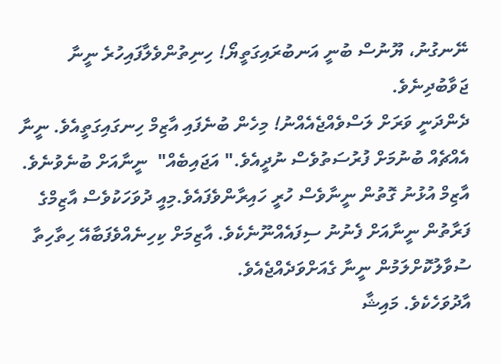ނޭނގުނު، ޔޫނުސް ބުނީ އަނބުރައިގަތީޔޯ! ހިނިތުންވެލާފައިހުރެ ނީނާ ޖަވާބުދިނެވެ.
ދެންދަނީ ވަރަށް ލަސްވެއްޖެއެއްނު! މިހެން ބުނެފައި އާޒިމް ހިނގައިގަތީއެވެ. ނީނާ އެއްޗެއް ބުނުމަށް ފުރުސަތުވެސް ނުދީއެވެ." އަޖައިބެއް"  ނީނާއަށް ބުނެވުނެވެ. އާޒިމް އުޅުނު ގޮތުން ނީނާވެސް ހުރީ ހައިރާންވެފައެވެ.މިއީ ދުވަހަކުވެސް އާޒިމްގެ ފަރާތުން ނީނާއަށް ފެނުނު ސިފައެއްނޫނެކެވެ. އާޒިމަށް ކިހިނެއްވެފަބާއޭ ހިތާހިތާ ސުވާލުކޮށްލަމުން ނީނާ ގެއަށްވަދެއްޖެއެވެ.
އާދުވަހެކެވެ. މައިޝާ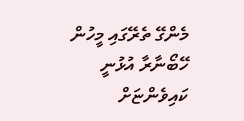މެންގޭ ތެރޭގައި މީހުން ހޭބޯނާރާ އުޅުނީ ކައިވެންޏަށް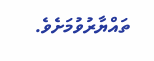ތައްޔާރުވުމަށެވެ.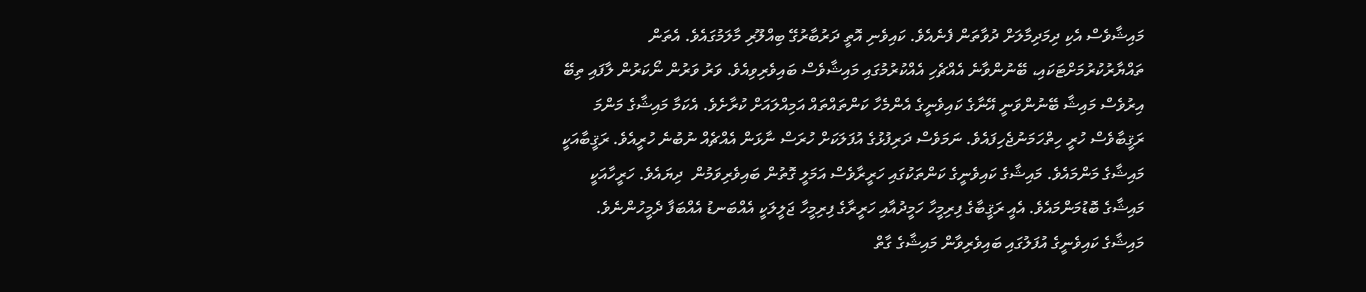މައިޝާވެސް އެކި ދިމަދިމާލަށް ދުވާތަން ފެނެއެވެ. ކައިވެނި އޮތީ ދަރުބާރުގޭ ބިއްލޫރި މާލަމުގައެވެ. އެތަން ތައްޔާރުކުރުމަށްޓަކައި، ބޭނުންވާނެ އެއްޗެހި އެއްކުރުމުގައި މައިޝާވެސް ބައިވެރިވިއެވެ. ވަރު ވަރުން ނޯކަރުން ލާފައި ތިބޭ އިރުވެސް މައިޝާ ބޭނުންވަނީ އޭނާގެ ކައިވެނީގެ އެންމެހާ ކަންތައްތައް އަމިއްލައަށް ކުރާށެވެ. އެކަމާ މައިޝާގެ މަންމަ ރަޤީބާވެސް ހުރީ ހިތްހަމަނުޖެހިފައެވެ. ނަމަވެސް ދަރިފުޅުގެ އުފަލަކަށް ހުރަސް ނާޅަން އެއްޗެއް ނުބުނެ ހުރީއެވެ. ރަޤީބާއަކީ މައިޝާގެ މަންމައެވެ. މައިޝާގެ ކައިވެނީގެ ކަންތަކުގައި ހަރީރާވެސް އަމަލީ ގޮތުން ބައިވެރިވަމުން  ދިޔައެވެ. ހަރީހާއަކީ މައިޝާގެ ބޮޑުމަންމައެވެ. އެއީ ރަޤީބާގެ ފިރިމީހާ ހަމީދުއާއި ހަރީރާގެ ފިރިމީހާ ޖަލީލަކީ އެއްބަނޑު އެއްބަފާ ދެމީހުންނެވެ. މައިޝާގެ ކައިވެނީގެ އުފަލުގައި ބައިވެރިވާން މައިޝާގެ ގާތް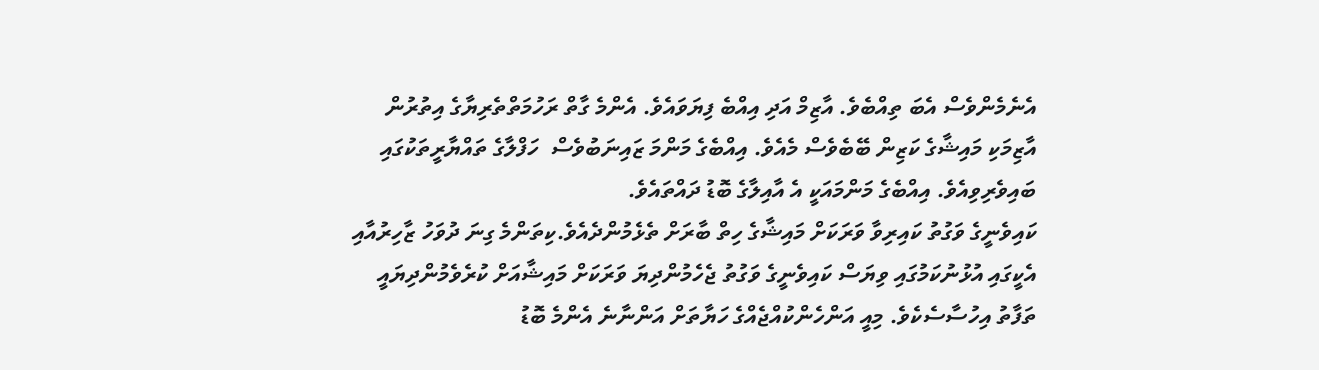އެނެމެންވެސް އެބަ ތިއްބެވެ. އާޒިމް އަދި އިއްބެ ފިޔަވައެވެ. އެންމެ ގާތް ރަހުމަތްތެރިޔާގެ އިތުރުން އާޒިމަކި މައިޝާގެ ކަޒިން ބޭބެވެސް މެއެވެ. އިއްބެގެ މަންމަ ޒައިނަބުވެސް  ހަފްލާގެ ތައްޔާރީތަކުގައި ބައިވެރިވިއެވެ. އިއްބެގެ މަންމައަކީ އެ އާއިލާގެ ބޮޑު ދައްތައެވެ.
ކައިވެނީގެ ވަގުތު ކައިރިވާ ވަރަކަށް މައިޝާގެ ހިތް ބާރަށް ތެޅެމުންދެއެވެ.ކިތަންމެ ގިނަ ދުވަހު ޒާހިރުއާއި އެކީގައި އުޅުނުކަމުގައި ވިޔަސް ކައިވެނީގެ ވަގުތު ޖެހެމުންދިޔަ ވަރަކަށް މައިޝާއަށް ކުރެވެމުންދިޔައީ ތަފާތު އިހުސާސެކެވެ. މިއީ އަންހެންކުއްޖެއްގެ ހަޔާތަށް އަންނާނެ އެންމެ ބޮޑު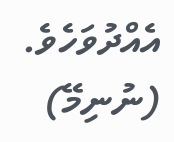އެއްދުވަހެވެ.
(ނުނިމޭ)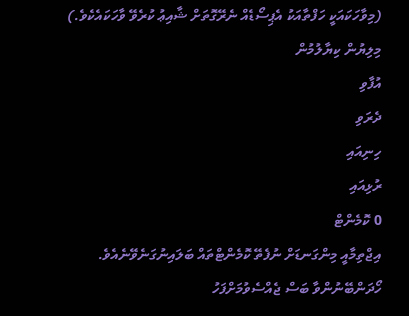(މިވާހަކައަކީ ހަފްތާއަކު އެޕިސޯޑެއް ނެރޭގޮތަށް ޝާއިޢު ކުރެވޭ ވާހަކައެކެވެ.)
މިލިޔުން ކިޔާލުމުން
އުފާވި
ދެރަވި
ހިނިއައި
ރުޅިއައި
0 ކޮމެންޓް
އިޖްތިމާއީ މިންގަނޑަށް ނުފެތޭ ކޮމެންޓްތައް ބަލައިނުގަނެވޭނެއެވެ.
ހޯދަންބޭނުންވާ ބަސް ޖެއްސެވުމަށްފަހު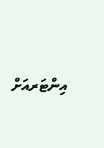އިންޓަރއަށް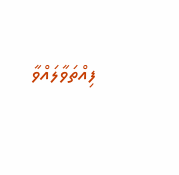ފިއްތަވާލައްވާ